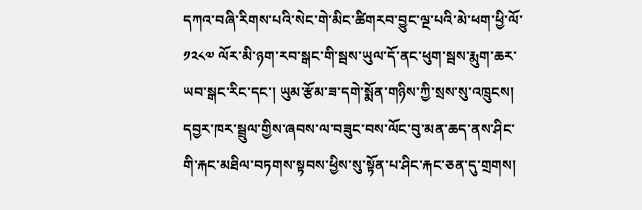དཀའ་བཞི་རིགས་པའི་སེང་གེ་མིང་ཚིགརབ་བྱུང་ལྔ་པའི་མེ་ཕག་ཕྱི་ལོ་ ༡༢༨༧ ལོར་མི་ཉག་རབ་སྒང་གི་སྦས་ཡུལ་དོ་ནང་ཕུག་སྦས་རྨུག་ཆར་ཡབ་སྒང་རིང་དང་། ཡུམ་རྩོམ་ཟ་དགེ་སྨོན་གཉིས་ཀྱི་སྲས་སུ་འཁྲུངས། དབྱར་ཁར་སྦྲུལ་གྱིས་ཞབས་ལ་བཟུང་བས་ལོང་བུ་མན་ཆད་ནས་ཤིང་གི་རྐང་མཐིལ་བཏགས་སྟབས་ཕྱིས་སུ་སྟོན་པ་ཤིང་རྐང་ཅན་དུ་གྲགས།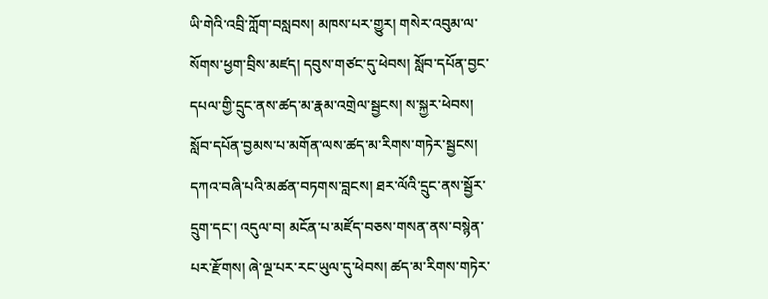ཡི་གེའི་འབྲི་ཀློག་བསླབས། མཁས་པར་གྱུར། གསེར་འབུམ་ལ་སོགས་ཕྱག་བྲིས་མཛད། དབུས་གཙང་དུ་ཕེབས། སློབ་དཔོན་བྱང་དཔལ་གྱི་དྲུང་ནས་ཚད་མ་རྣམ་འགྲེལ་སྦྱངས། ས་སྐྱར་ཕེབས། སློབ་དཔོན་བྱམས་པ་མགོན་ལས་ཚད་མ་རིགས་གཏེར་སྦྱངས། དཀའ་བཞི་པའི་མཚན་བཏགས་བླངས། ཐར་ལོའི་དྲུང་ནས་སྦྱོར་དྲུག་དང་། འདུལ་བ། མངོན་པ་མཛོད་བཅས་གསན་ནས་བསྙེན་པར་རྫོགས། ཞེ་ལྔ་པར་རང་ཡུལ་དུ་ཕེབས། ཚད་མ་རིགས་གཏེར་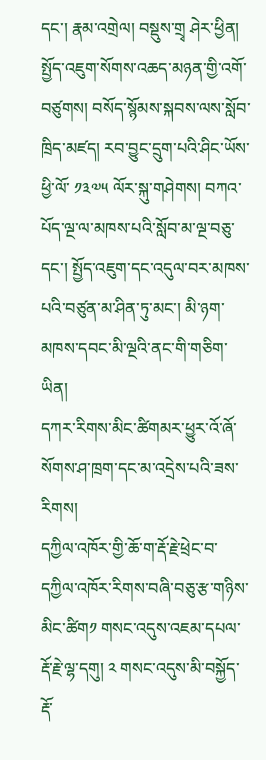དང་། རྣམ་འགྲེལ། བསྡུས་གྲྭ ཤེར་ཕྱིན། སྤྱོད་འཇུག་སོགས་འཆད་མཉན་གྱི་འགོ་བཙུགས། བསོད་སྙོམས་སྐབས་ལས་སློབ་ཁྲིད་མཛད། རབ་བྱུང་དྲུག་པའི་ཤིང་ཡོས་ཕྱི་ལོ་ ༡༣༧༥ ལོར་སྐུ་གཤེགས། བཀའ་པོད་ལྔ་ལ་མཁས་པའི་སློབ་མ་ལྔ་བཅུ་དང་། སྤྱོད་འཇུག་དང་འདུལ་བར་མཁས་པའི་བཙུན་མ་ཤིན་ཏུ་མང་། མི་ཉག་མཁས་དབང་མི་ལྔའི་ནང་གི་གཅིག་ཡིན།
དཀར་རིགས་མིང་ཚིགམར་ཕྱུར་འོ་ཞོ་སོགས་ཤ་ཁྲག་དང་མ་འདྲེས་པའི་ཟས་རིགས།
དཀྱིལ་འཁོར་གྱི་ཆོ་ག་རྡོ་རྗེ་ཕྲེང་བ་དཀྱིལ་འཁོར་རིགས་བཞི་བཅུ་རྩ་གཉིས་མིང་ཚིག༡ གསང་འདུས་འཇམ་དཔལ་རྡོ་རྗེ་ལྷ་དགུ། ༢ གསང་འདུས་མི་བསྐྱོད་རྡོ་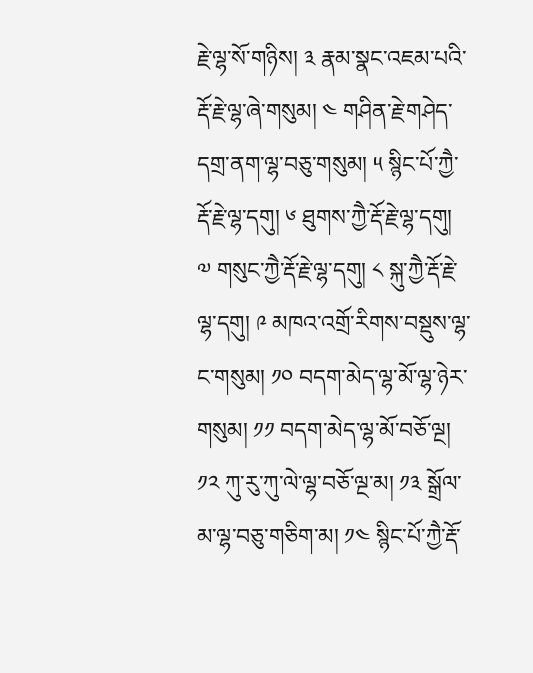རྗེ་ལྷ་སོ་གཉིས། ༣ རྣམ་སྣང་འཇམ་པའི་རྡོ་རྗེ་ལྷ་ཞེ་གསུམ། ༤ གཤིན་རྗེ་གཤེད་དགྲ་ནག་ལྷ་བཅུ་གསུམ། ༥ སྙིང་པོ་ཀྱཻ་རྡོ་རྗེ་ལྷ་དགུ། ༦ ཐུགས་ཀྱཻ་རྡོ་རྗེ་ལྷ་དགུ། ༧ གསུང་ཀྱཻ་རྡོ་རྗེ་ལྷ་དགུ། ༨ སྐུ་ཀྱཻ་རྡོ་རྗེ་ལྷ་དགུ། ༩ མཁའ་འགྲོ་རིགས་བསྡུས་ལྷ་ང་གསུམ། ༡༠ བདག་མེད་ལྷ་མོ་ལྷ་ཉེར་གསུམ། ༡༡ བདག་མེད་ལྷ་མོ་བཅོ་ལྔ། ༡༢ ཀུ་རུ་ཀུ་ལེ་ལྷ་བཅོ་ལྔ་མ། ༡༣ སྒྲོལ་མ་ལྷ་བཅུ་གཅིག་མ། ༡༤ སྙིང་པོ་ཀྱཻ་རྡོ་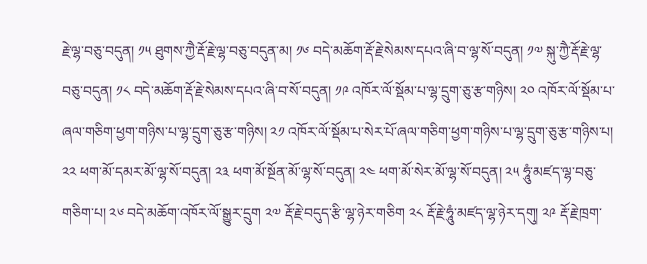རྗེ་ལྷ་བཅུ་བདུན། ༡༥ ཐུགས་ཀྱཻ་རྡོ་རྗེ་ལྷ་བཅུ་བདུན་མ། ༡༦ བདེ་མཆོག་རྡོ་རྗེ་སེམས་དཔའ་ཞི་བ་ལྷ་སོ་བདུན། ༡༧ སྐུ་ཀྱཻ་རྡོ་རྗེ་ལྷ་བཅུ་བདུན། ༡༨ བདེ་མཆོག་རྡོ་རྗེ་སེམས་དཔའ་ཞི་བ་སོ་བདུན། ༡༩ འཁོར་ལོ་སྡོམ་པ་ལྷ་དྲུག་ཅུ་རྩ་གཉིས། ༢༠ འཁོར་ལོ་སྡོམ་པ་ཞལ་གཅིག་ཕྱག་གཉིས་པ་ལྷ་དྲུག་ཅུ་རྩ་གཉིས། ༢༡ འཁོར་ལོ་སྡོམ་པ་སེར་པོ་ཞལ་གཅིག་ཕྱག་གཉིས་པ་ལྷ་དྲུག་ཅུ་རྩ་གཉིས་པ། ༢༢ ཕག་མོ་དམར་མོ་ལྷ་སོ་བདུན། ༢༣ ཕག་མོ་སྔོན་མོ་ལྷ་སོ་བདུན། ༢༤ ཕག་མོ་སེར་མོ་ལྷ་སོ་བདུན། ༢༥ ཧཱུཾ་མཛད་ལྷ་བཅུ་གཅིག་པ། ༢༦ བདེ་མཆོག་འཁོར་ལོ་སྒྱུར་དྲུག ༢༧ རྡོ་རྗེ་བདུད་རྩི་ལྷ་ཉེར་གཅིག ༢༨ རྡོ་རྗེ་ཧཱུཾ་མཛད་ལྷ་ཉེར་དགུ། ༢༩ རྡོ་རྗེ་ཁྲག་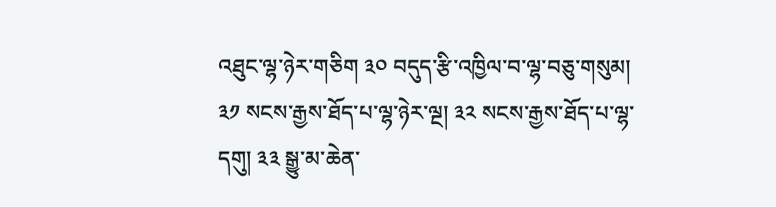འཐུང་ལྷ་ཉེར་གཅིག ༣༠ བདུད་རྩི་འཁྱིལ་བ་ལྷ་བཅུ་གསུམ། ༣༡ སངས་རྒྱས་ཐོད་པ་ལྷ་ཉེར་ལྔ། ༣༢ སངས་རྒྱས་ཐོད་པ་ལྷ་དགུ། ༣༣ སྒྱུ་མ་ཆེན་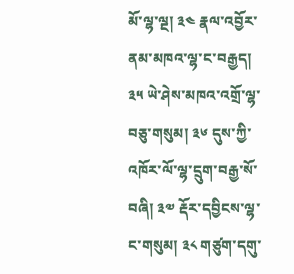མོ་ལྷ་ལྔ། ༣༤ རྣལ་འབྱོར་ནམ་མཁའ་ལྷ་ང་བརྒྱད། ༣༥ ཡེ་ཤེས་མཁའ་འགྲོ་ལྷ་བཅུ་གསུམ། ༣༦ དུས་ཀྱི་འཁོར་ལོ་ལྷ་དྲུག་བརྒྱ་སོ་བཞི། ༣༧ རྡོར་དབྱིངས་ལྷ་ང་གསུམ། ༣༨ གཙུག་དགུ་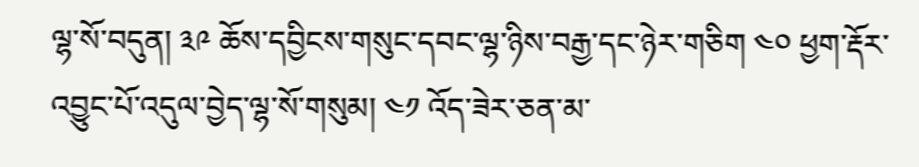ལྷ་སོ་བདུན། ༣༩ ཆོས་དབྱིངས་གསུང་དབང་ལྷ་ཉིས་བརྒྱ་དང་ཉེར་གཅིག ༤༠ ཕྱག་རྡོར་འབྱུང་པོ་འདུལ་བྱེད་ལྷ་སོ་གསུམ། ༤༡ འོད་ཟེར་ཅན་མ་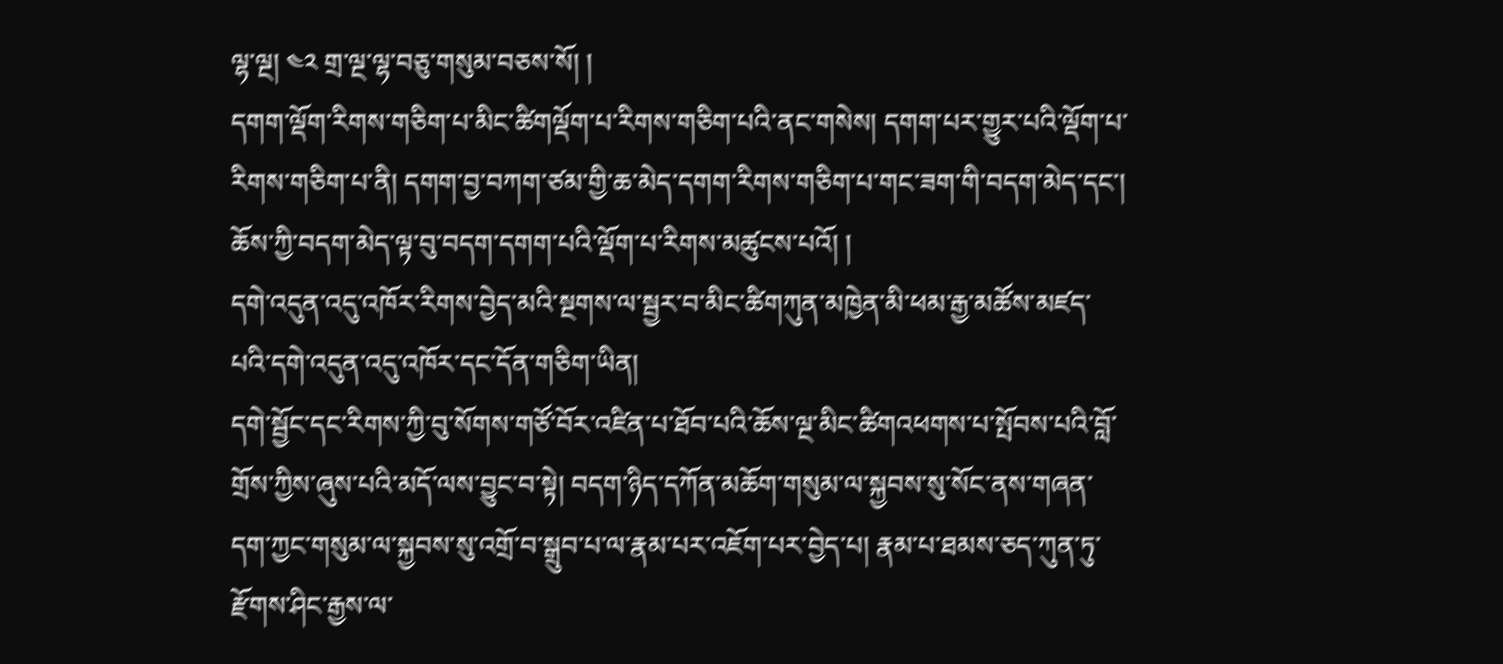ལྷ་ལྔ། ༤༢ གྲ་ལྔ་ལྷ་བཅུ་གསུམ་བཅས་སོ། །
དགག་ལྡོག་རིགས་གཅིག་པ་མིང་ཚིགལྡོག་པ་རིགས་གཅིག་པའི་ནང་གསེས། དགག་པར་གྱུར་པའི་ལྡོག་པ་རིགས་གཅིག་པ་ནི། དགག་བྱ་བཀག་ཙམ་གྱི་ཆ་མེད་དགག་རིགས་གཅིག་པ་གང་ཟག་གི་བདག་མེད་དང་། ཆོས་ཀྱི་བདག་མེད་ལྟ་བུ་བདག་དགག་པའི་ལྡོག་པ་རིགས་མཚུངས་པའོ། །
དགེ་འདུན་འདུ་འཁོར་རིགས་བྱེད་མའི་སྔགས་ལ་སྦྱར་བ་མིང་ཚིགཀུན་མཁྱེན་མི་ཕམ་རྒྱ་མཚོས་མཛད་པའི་དགེ་འདུན་འདུ་འཁོར་དང་དོན་གཅིག་ཡིན།
དགེ་སྦྱོང་དང་རིགས་ཀྱི་བུ་སོགས་གཙོ་བོར་འཛིན་པ་ཐོབ་པའི་ཆོས་ལྔ་མིང་ཚིགའཕགས་པ་སྤོབས་པའི་བློ་གྲོས་ཀྱིས་ཞུས་པའི་མདོ་ལས་བྱུང་བ་སྟེ། བདག་ཉིད་དཀོན་མཆོག་གསུམ་ལ་སྐྱབས་སུ་སོང་ནས་གཞན་དག་ཀྱང་གསུམ་ལ་སྐྱབས་སུ་འགྲོ་བ་སྒྲུབ་པ་ལ་རྣམ་པར་འཇོག་པར་བྱེད་པ། རྣམ་པ་ཐམས་ཅད་ཀུན་ཏུ་རྫོགས་ཤིང་རྒྱས་ལ་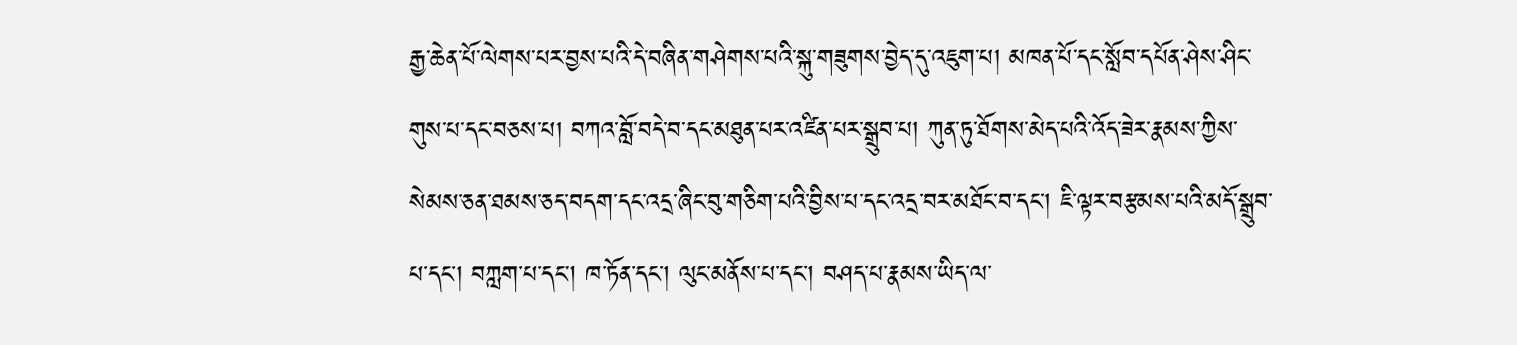རྒྱ་ཆེན་པོ་ལེགས་པར་བྱས་པའི་དེ་བཞིན་གཤེགས་པའི་སྐུ་གཟུགས་བྱེད་དུ་འཇུག་པ། མཁན་པོ་དང་སློབ་དཔོན་ཤེས་ཤིང་གུས་པ་དང་བཅས་པ། བཀའ་བློ་བདེ་བ་དང་མཐུན་པར་འཛིན་པར་སྒྲུབ་པ། ཀུན་ཏུ་ཐོགས་མེད་པའི་འོད་ཟེར་རྣམས་ཀྱིས་སེམས་ཅན་ཐམས་ཅད་བདག་དང་འདྲ་ཞིང་བུ་གཅིག་པའི་བྱིས་པ་དང་འདྲ་བར་མཐོང་བ་དང་། ཇི་ལྟར་བརྩམས་པའི་མདོ་སྒྲུབ་པ་དང་། བཀླག་པ་དང། ཁ་ཏོན་དང་། ལུང་མནོས་པ་དང་། བཤད་པ་རྣམས་ཡིད་ལ་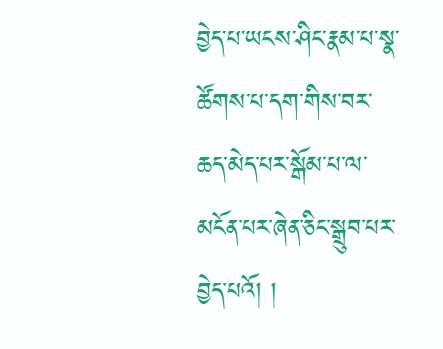བྱེད་པ་ཡངས་ཤིང་རྣམ་པ་སྣ་ཚོགས་པ་དག་གིས་བར་ཆད་མེད་པར་སྒོམ་པ་ལ་མངོན་པར་ཞེན་ཅིང་སྒྲུབ་པར་བྱེད་པའོ། །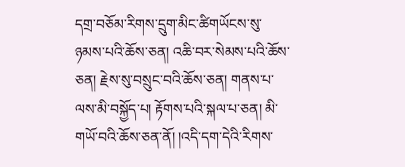དགྲ་བཅོམ་རིགས་དྲུག་མིང་ཚིགཡོངས་སུ་ཉམས་པའི་ཆོས་ཅན། འཆི་བར་སེམས་པའི་ཆོས་ཅན། རྗེས་སུ་བསྲུང་བའི་ཆོས་ཅན། གནས་པ་ལས་མི་བསྐྱོད་པ། རྟོགས་པའི་སྐལ་པ་ཅན། མི་གཡོ་བའི་ཆོས་ཅན་ནོ། །འདི་དག་དེའི་རིགས་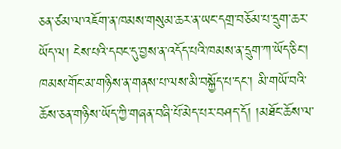ཅན་ཙམ་ལ་འཇོག་ན་ཁམས་གསུམ་ཆར་ན་ཡང་དགྲ་བཅོམ་པ་དྲུག་ཆར་ཡོད་ལ། ངེས་པའི་དབང་དུ་བྱས་ན་འདོད་པའི་ཁམས་ན་དྲུག་ཀ་ཡོད་ཅིང་། ཁམས་གོང་མ་གཉིས་ན་གནས་པ་ལས་མི་བསྐྱོད་པ་དང་། མི་གཡོ་བའི་ཆོས་ཅན་གཉིས་ཡོད་ཀྱི་གཞན་བཞི་པོ་མེད་པར་བཤད་དོ། །མཐོང་ཆོས་ལ་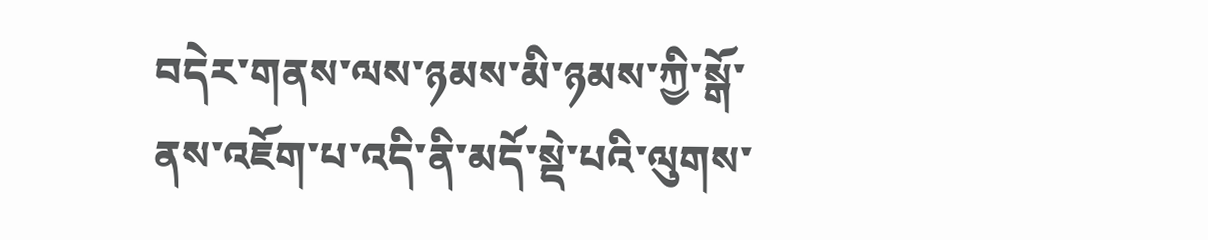བདེར་གནས་ལས་ཉམས་མི་ཉམས་ཀྱི་སྒོ་ནས་འཇོག་པ་འདི་ནི་མདོ་སྡེ་པའི་ལུགས་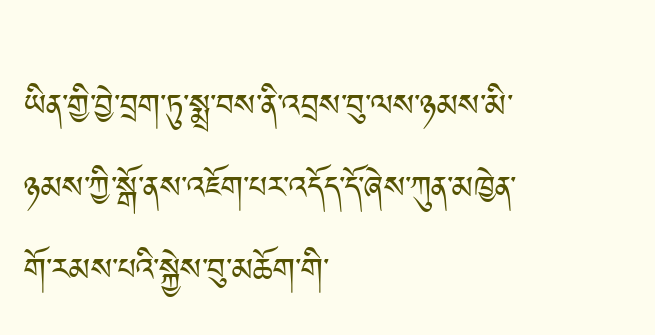ཡིན་གྱི་བྱེ་བྲག་ཏུ་སྨྲ་བས་ནི་འབྲས་བུ་ལས་ཉམས་མི་ཉམས་ཀྱི་སྒོ་ནས་འཇོག་པར་འདོད་དོ་ཞེས་ཀུན་མཁྱེན་གོ་རམས་པའི་སྐྱེས་བུ་མཆོག་གི་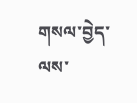གསལ་བྱེད་ལས་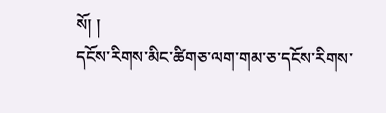སོ། །
དངོས་རིགས་མིང་ཚིགཅ་ལག་གམ་ཅ་དངོས་རིགས་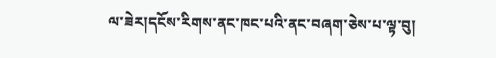ལ་ཟེར།དངོས་རིགས་ནང་ཁང་པའི་ནང་བཞག་ཅེས་པ་ལྟ་བུ།